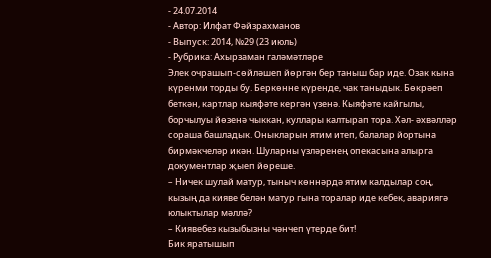- 24.07.2014
- Автор: Илфат Фәйзрахманов
- Выпуск: 2014, №29 (23 июль)
- Рубрика: Ахырзаман галәмәтләре
Элек очрашып-сөйләшеп йөргән бер таныш бар иде. Озак кына күренми торды бу. Беркөнне күренде, чак таныдык. Бөкрәеп беткән, картлар кыяфәте кергән үзенә. Кыяфәте кайгылы, борчылуы йөзенә чыккан, куллары калтырап тора. Хәл- әхвәлләр сораша башладык. Оныкларын ятим итеп, балалар йортына бирмәкчеләр икән. Шуларны үзләренең опекасына алырга документлар җыеп йөреше.
– Ничек шулай матур, тыныч көннәрдә ятим калдылар соң, кызың да кияве белән матур гына торалар иде кебек, авариягә юлыктылар мәллә?
– Киявебез кызыбызны чәнчеп үтерде бит!
Бик яратышып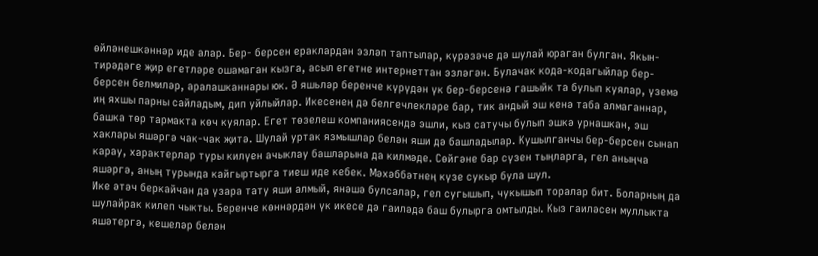өйләнешкәннәр иде алар. Бер- берсен ераклардан эзләп таптылар, күрәзәче дә шулай юраган булган. Якын-тирәдәге җир егетләре ошамаган кызга, асыл егетне интернеттан эзләгән. Булачак кода-кодагыйлар бер- берсен белмиләр, аралашканнары юк. Ә яшьләр беренче күрүдән үк бер-берсенә гашыйк та булып куялар, үземә иң яхшы парны сайладым, дип уйлыйлар. Икесенең дә белгечлекләре бар, тик андый эш кенә таба алмаганнар, башка төр тармакта көч куялар. Егет төзелеш компаниясендә эшли, кыз сатучы булып эшкә урнашкан, эш хаклары яшәргә чак-чак җитә. Шулай уртак язмышлар белән яши дә башладылар. Кушылганчы бер-берсен сынап карау, характерлар туры килүен ачыклау башларына да килмәде. Сөйгәне бар сүзен тыңларга, гел аныңча яшәргә, аның турында кайгыртырга тиеш иде кебек. Мәхәббәтнең күзе сукыр була шул.
Ике әтәч беркайчан да үзара тату яши алмый, янәшә булсалар, гел сугышып, чукышып торалар бит. Боларның да шулайрак килеп чыкты. Беренче көннәрдән үк икесе дә гаиләдә баш булырга омтылды. Кыз гаиләсен муллыкта яшәтергә, кешеләр белән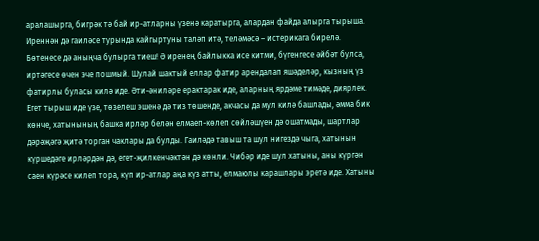аралашырга, бигрәк тә бай ир-атларны үзенә каратырга, алардан файда алырга тырыша. Иреннән дә гаиләсе турында кайгыртуны таләп итә, теләмәсә – истерикага бирелә. Бөтенесе дә аныңча булырга тиеш! Ә иренең байлыкка исе китми, бүгенгесе әйбәт булса, иртәгесе өчен эче пошмый. Шулай шактый еллар фатир арендалап яшәделәр, кызның үз фатирлы буласы килә иде. Әти-әниләре ерактарак иде, аларның ярдәме тимәде, диярлек. Егет тырыш иде үзе, төзелеш эшенә дә тиз төшенде, акчасы да мул килә башлады, әмма бик көнче, хатынының башка ирләр белән елмаеп-көлеп сөйләшүен дә ошатмады, шартлар дәрәҗәгә җитә торган чаклары да булды. Гаиләдә тавыш та шул нигездә чыга, хатынын күршедәге ирләрдән дә, егет-җилкенчәктән дә көнли. Чибәр иде шул хатыны, аны күргән саен күрәсе килеп тора, күп ир-атлар аңа күз атты, елмаюлы карашлары эретә иде. Хатыны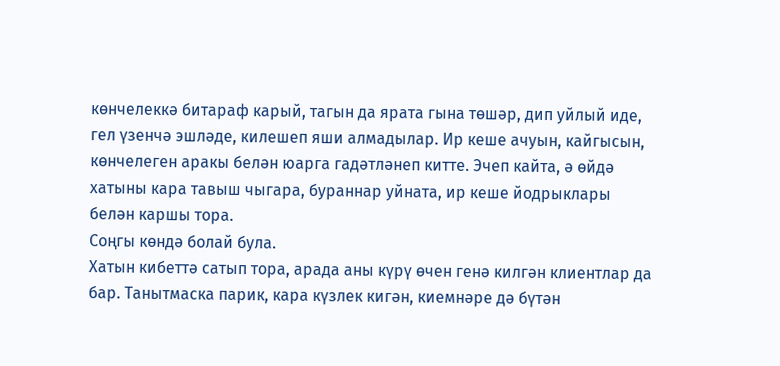көнчелеккә битараф карый, тагын да ярата гына төшәр, дип уйлый иде, гел үзенчә эшләде, килешеп яши алмадылар. Ир кеше ачуын, кайгысын, көнчелеген аракы белән юарга гадәтләнеп китте. Эчеп кайта, ә өйдә хатыны кара тавыш чыгара, бураннар уйната, ир кеше йодрыклары белән каршы тора.
Соңгы көндә болай була.
Хатын кибеттә сатып тора, арада аны күрү өчен генә килгән клиентлар да бар. Танытмаска парик, кара күзлек кигән, киемнәре дә бүтән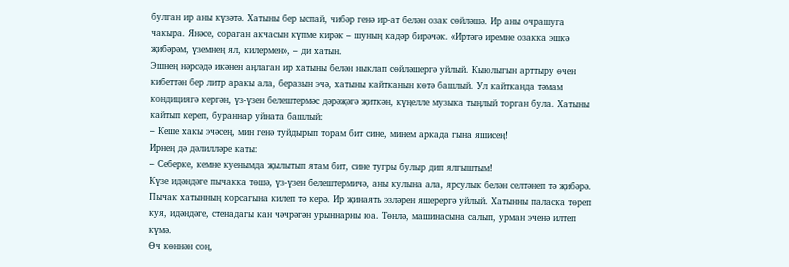булган ир аны күзәтә. Хатыны бер ыспай, чибәр генә ир-ат белән озак сөйләшә. Ир аны очрашуга чакыра. Янәсе, сораган акчасын күпме кирәк – шуның кадәр бирәчәк. «Иртәгә иремне озакка эшкә җибәрәм, үземнең ял, килермен», – ди хатын.
Эшнең нәрсәдә икәнен аңлаган ир хатыны белән ныклап сөйләшергә уйлый. Кыюлыгын арттыру өчен кибеттән бер литр аракы ала, беразын эчә, хатыны кайтканын көтә башлый. Ул кайтканда тәмам кондициягә кергән, үз-үзен белештермәс дәрәҗәгә җиткән, күңелле музыка тыңлый торган була. Хатыны кайтып кереп, бураннар уйната башлый:
– Кеше хакы эчәсең, мин генә туйдырып торам бит сине, минем аркада гына яшисең!
Ирнең дә дәлилләре каты:
– Себерке, кемне куенымда җылытып ятам бит, сине тугры булыр дип ялгыштым!
Күзе идәндәге пычакка төшә, үз-үзен белештермичә, аны кулына ала, ярсулык белән селтәнеп тә җибәрә. Пычак хатынның корсагына килеп тә керә. Ир җинаять эзләрен яшерергә уйлый. Хатынны паласка төреп куя, идәндәге, стенадагы кан чәчрәгән урыннарны юа. Төнлә, машинасына салып, урман эченә илтеп күмә.
Өч көннән соң,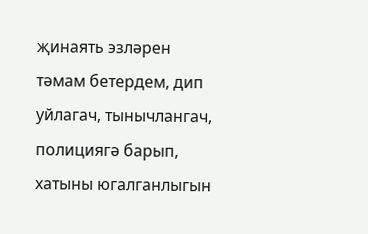җинаять эзләрен тәмам бетердем, дип уйлагач, тынычлангач, полициягә барып, хатыны югалганлыгын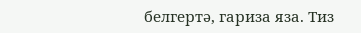белгертә, гариза яза. Тиз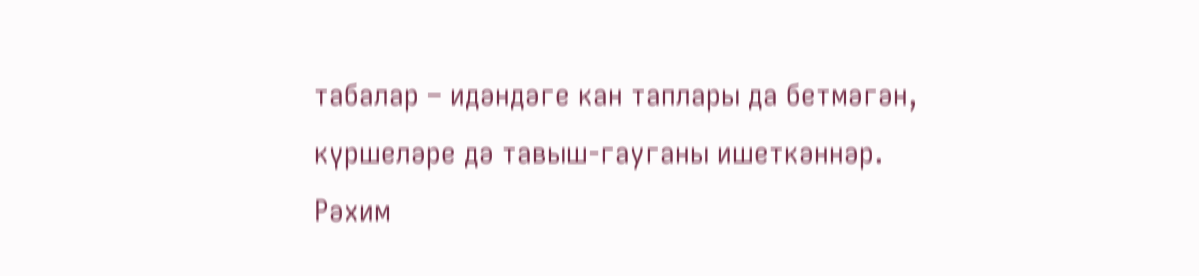табалар – идәндәге кан таплары да бетмәгән, күршеләре дә тавыш-гауганы ишеткәннәр.
Рәхим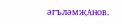ӘГЪЛӘМҖАНОВ.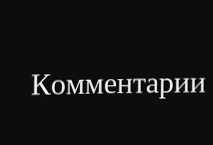Комментарии